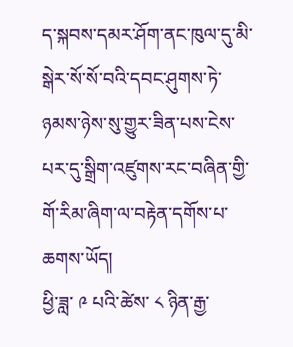ད་སྐབས་དམར་ཤོག་ནང་ཁུལ་དུ་མི་སྒེར་སོ་སོ་བའི་དབང་ཤུགས་ཏེ་ཉམས་ཉེས་སུ་གྱུར་ཟིན་པས་ངེས་པར་དུ་སྒྲིག་འཛུགས་རང་བཞིན་གྱི་གོ་རིམ་ཞིག་ལ་བརྟེན་དགོས་པ་ཆགས་ཡོད།
ཕྱི་ཟླ་ ༩ པའི་ཚེས་ ༨ ཉིན་རྒྱ་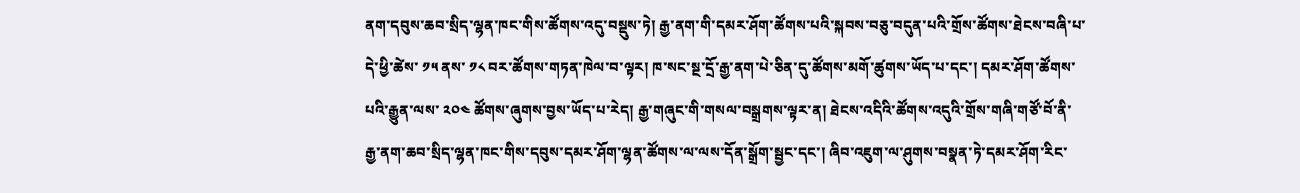ནག་དབུས་ཆབ་སྲིད་ལྷན་ཁང་གིས་ཚོགས་འདུ་བསྡུས་ཏེ། རྒྱ་ནག་གི་དམར་ཤོག་ཚོགས་པའི་སྐབས་བཅུ་བདུན་པའི་གྲོས་ཚོགས་ཐེངས་བཞི་པ་དེ་ཕྱི་ཚེས་ ༡༥ ནས་ ༡༨ བར་ཚོགས་གཏན་ཁེལ་བ་ལྟར། ཁ་སང་སྔ་དྲོ་རྒྱ་ནག་པེ་ཅིན་དུ་ཚོགས་མགོ་ཚུགས་ཡོད་པ་དང་། དམར་ཤོག་ཚོགས་པའི་རྒྱུན་ལས་ ༢༠༤ ཚོགས་ཞུགས་བྱས་ཡོད་པ་རེད། རྒྱ་གཞུང་གི་གསལ་བསྒྲགས་ལྟར་ན། ཐེངས་འདིའི་ཚོགས་འདུའི་གྲོས་གཞི་གཙོ་བོ་ནི་རྒྱ་ནག་ཆབ་སྲིད་ལྷན་ཁང་གིས་དབུས་དམར་ཤོག་ལྷན་ཚོགས་ལ་ལས་དོན་སྒྲོག་སྦྱང་དང་། ཞིབ་འཇུག་ལ་ཤུགས་བསྣན་ཏེ་དམར་ཤོག་རིང་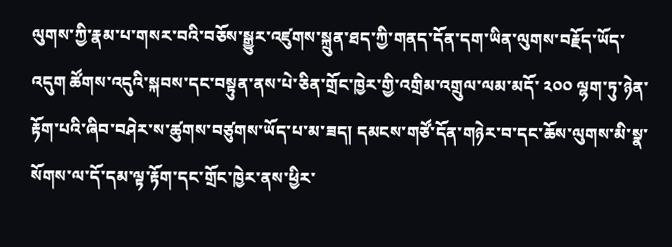ལུགས་ཀྱི་རྣམ་པ་གསར་བའི་བཅོས་སྒྱུར་འཛུགས་སྐྲུན་ཐད་ཀྱི་གནད་དོན་དག་ཡིན་ལུགས་བརྗོད་ཡོད་འདུག ཚོགས་འདུའི་སྐབས་དང་བསྟུན་ནས་པེ་ཅིན་གྲོང་ཁྱེར་གྱི་འགྲིམ་འགྲུལ་ལམ་མདོ་ ༢༠༠ ལྷག་ཏུ་ཉེན་རྟོག་པའི་ཞིབ་བཤེར་ས་ཚུགས་བཙུགས་ཡོད་པ་མ་ཟད། དམངས་གཙོ་དོན་གཉེར་བ་དང་ཆོས་ལུགས་མི་སྣ་སོགས་ལ་དོ་དམ་ལྟ་རྟོག་དང་གྲོང་ཁྱེར་ནས་ཕྱིར་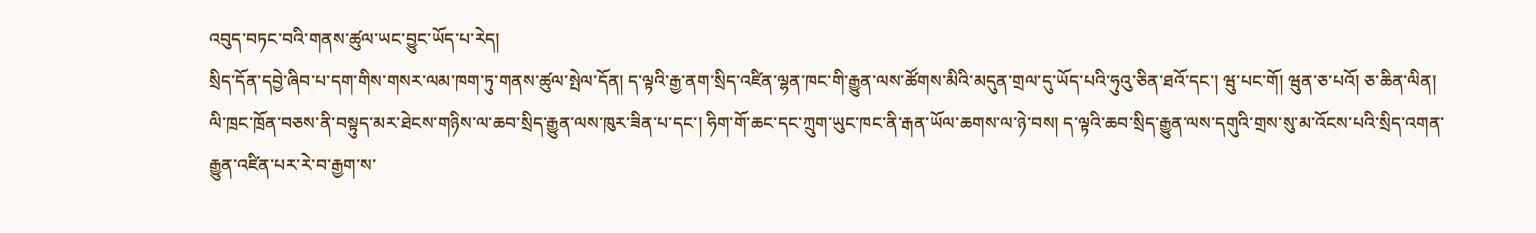འབུད་བཏང་བའི་གནས་ཚུལ་ཡང་བྱུང་ཡོད་པ་རེད།
སྲིད་དོན་དབྱེ་ཞིབ་པ་དག་གིས་གསར་ལམ་ཁག་ཏུ་གནས་ཚུལ་སྤེལ་དོན། ད་ལྟའི་རྒྱ་ནག་སྲིད་འཛིན་ལྷན་ཁང་གི་རྒྱུན་ལས་ཚོགས་མིའི་མདུན་གྲལ་དུ་ཡོད་པའི་ཧུའུ་ཅིན་ཐའོ་དང་། ཝུ་པང་གོ། ཝུན་ཅ་པའོ། ཅ་ཆིན་ལིན། ལི་ཁྲང་ཁྲོན་བཅས་ནི་བསྟུད་མར་ཐེངས་གཉིས་ལ་ཆབ་སྲིད་རྒྱུན་ལས་ཁུར་ཟིན་པ་དང་། ཧིག་གོ་ཆང་དང་ཀྲུག་ཡུང་ཁང་ནི་རྒན་ཡོལ་ཆགས་ལ་ཉེ་བས། ད་ལྟའི་ཆབ་སྲིད་རྒྱུན་ལས་དགུའི་གྲས་སུ་མ་འོངས་པའི་སྲིད་འགན་རྒྱུན་འཛིན་པར་རེ་བ་རྒྱག་ས་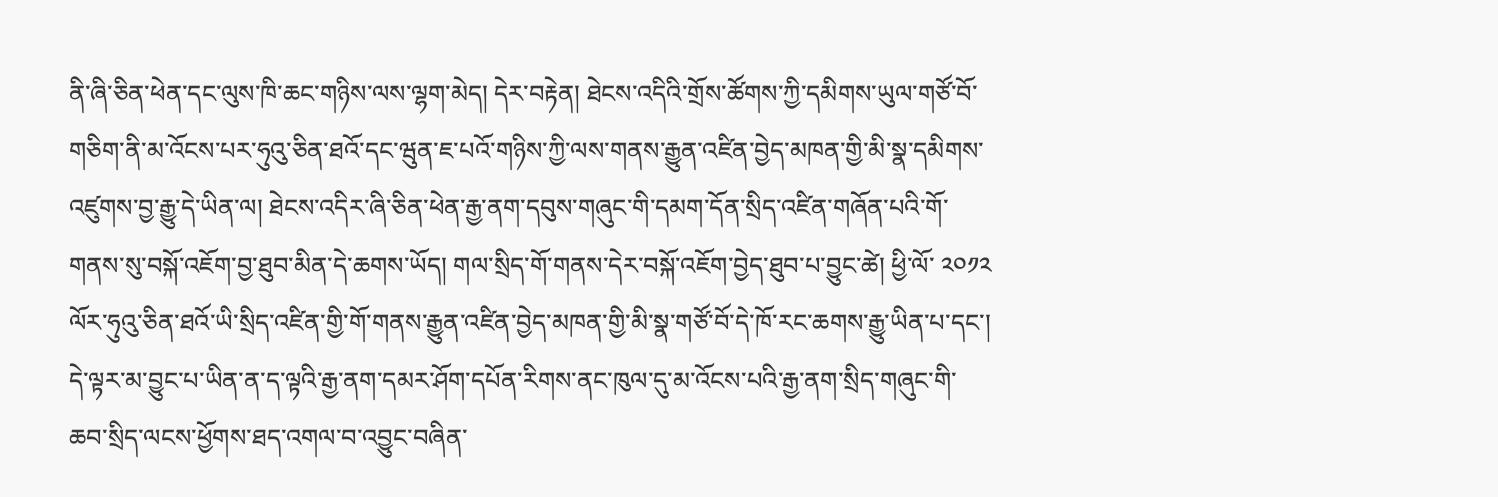ནི་ཞི་ཅིན་ཕེན་དང་ལུས་ཁི་ཆང་གཉིས་ལས་ལྷག་མེད། དེར་བརྟེན། ཐེངས་འདིའི་གྲོས་ཚོགས་ཀྱི་དམིགས་ཡུལ་གཙོ་བོ་གཅིག་ནི་མ་འོངས་པར་ཧུའུ་ཅིན་ཐའོ་དང་ཝུན་ཇ་པའོ་གཉིས་ཀྱི་ལས་གནས་རྒྱུན་འཛིན་བྱེད་མཁན་གྱི་མི་སྣ་དམིགས་འཛུགས་བྱ་རྒྱུ་དེ་ཡིན་ལ། ཐེངས་འདིར་ཞི་ཅིན་ཕེན་རྒྱ་ནག་དབུས་གཞུང་གི་དམག་དོན་སྲིད་འཛིན་གཞོན་པའི་གོ་གནས་སུ་བསྐོ་འཇོག་བྱ་ཐུབ་མིན་དེ་ཆགས་ཡོད། གལ་སྲིད་གོ་གནས་དེར་བསྐོ་འཇོག་བྱེད་ཐུབ་པ་བྱུང་ཚེ། ཕྱི་ལོ་ ༢༠༡༢ ལོར་ཧུའུ་ཅིན་ཐའོ་ཡི་སྲིད་འཛིན་གྱི་གོ་གནས་རྒྱུན་འཛིན་བྱེད་མཁན་གྱི་མི་སྣ་གཙོ་བོ་དེ་ཁོ་རང་ཆགས་རྒྱུ་ཡིན་པ་དང་། དེ་ལྟར་མ་བྱུང་པ་ཡིན་ན་ད་ལྟའི་རྒྱ་ནག་དམར་ཤོག་དཔོན་རིགས་ནང་ཁུལ་དུ་མ་འོངས་པའི་རྒྱ་ནག་སྲིད་གཞུང་གི་ཆབ་སྲིད་ལངས་ཕྱོགས་ཐད་འགལ་བ་འབྱུང་བཞིན་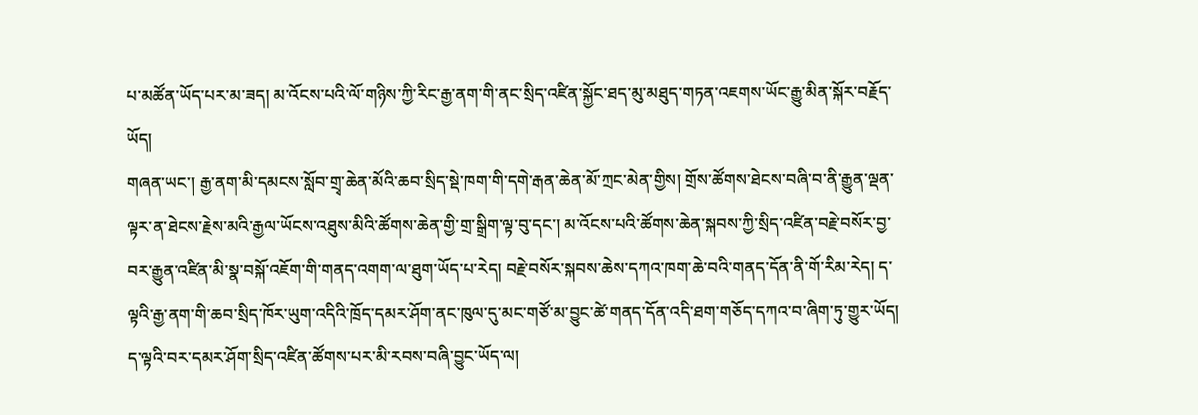པ་མཚོན་ཡོད་པར་མ་ཟད། མ་འོངས་པའི་ལོ་གཉིས་ཀྱི་རིང་རྒྱ་ནག་གི་ནང་སྲིད་འཛིན་སྐྱོང་ཐད་མུ་མཐུད་གཏན་འཇགས་ཡོང་རྒྱུ་མིན་སྐོར་བརྗོད་ཡོད།
གཞན་ཡང་། རྒྱ་ནག་མི་དམངས་སློབ་གྲྭ་ཆེན་མོའི་ཆབ་སྲིད་སྡེ་ཁག་གི་དགེ་རྒན་ཆེན་མོ་ཀྲང་མེན་གྱིས། གྲོས་ཚོགས་ཐེངས་བཞི་བ་ནི་རྒྱུན་ལྡན་ལྟར་ན་ཐེངས་རྗེས་མའི་རྒྱལ་ཡོངས་འཐུས་མིའི་ཚོགས་ཆེན་གྱི་གྲ་སྒྲིག་ལྟ་བུ་དང་། མ་འོངས་པའི་ཚོགས་ཆེན་སྐབས་ཀྱི་སྲིད་འཛིན་བརྗེ་བསོར་བྱ་བར་རྒྱུན་འཛིན་མི་སྣ་བསྐོ་འཇོག་གི་གནད་འགག་ལ་ཐུག་ཡོད་པ་རེད། བརྗེ་བསོར་སྐབས་ཆེས་དཀའ་ཁག་ཆེ་བའི་གནད་དོན་ནི་གོ་རིམ་རེད། ད་ལྟའི་རྒྱ་ནག་གི་ཆབ་སྲིད་ཁོར་ཡུག་འདིའི་ཁྲོད་དམར་ཤོག་ནང་ཁུལ་དུ་མང་གཙོ་མ་བྱུང་ཚེ་གནད་དོན་འདི་ཐག་གཅོད་དཀའ་བ་ཞིག་ཏུ་གྱུར་ཡོད། ད་ལྟའི་བར་དམར་ཤོག་སྲིད་འཛིན་ཚོགས་པར་མི་རབས་བཞི་བྱུང་ཡོད་ལ།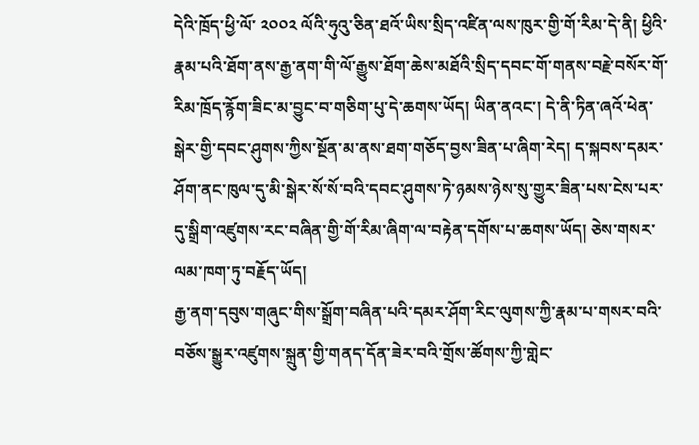དེའི་ཁྲོད་ཕྱི་ལོ་ ༢༠༠༢ ལོའི་ཧུའུ་ཅིན་ཐའོ་ཡིས་སྲིད་འཛིན་ལས་ཁུར་གྱི་གོ་རིམ་དེ་ནི། ཕྱིའི་རྣམ་པའི་ཐོག་ནས་རྒྱ་ནག་གི་ལོ་རྒྱུས་ཐོག་ཆེས་མཐོའི་སྲིད་དབང་གོ་གནས་བརྗེ་བསོར་གོ་རིམ་ཁྲོད་རྙོག་ཟིང་མ་བྱུང་བ་གཅིག་པུ་དེ་ཆགས་ཡོད། ཡིན་ནའང་། དེ་ནི་ཏིན་ཞའོ་ཕེན་སྒེར་གྱི་དབང་ཤུགས་ཀྱིས་སྔོན་མ་ནས་ཐག་གཅོད་བྱས་ཟིན་པ་ཞིག་རེད། ད་སྐབས་དམར་ཤོག་ནང་ཁུལ་དུ་མི་སྒེར་སོ་སོ་བའི་དབང་ཤུགས་ཏེ་ཉམས་ཉེས་སུ་གྱུར་ཟིན་པས་ངེས་པར་དུ་སྒྲིག་འཛུགས་རང་བཞིན་གྱི་གོ་རིམ་ཞིག་ལ་བརྟེན་དགོས་པ་ཆགས་ཡོད། ཅེས་གསར་ལམ་ཁག་ཏུ་བརྗོད་ཡོད།
རྒྱ་ནག་དབུས་གཞུང་གིས་སྒྲོག་བཞིན་པའི་དམར་ཤོག་རིང་ལུགས་ཀྱི་རྣམ་པ་གསར་བའི་བཅོས་སྒྱུར་འཛུགས་སྐྲུན་གྱི་གནད་དོན་ཟེར་བའི་གྲོས་ཚོགས་ཀྱི་གླེང་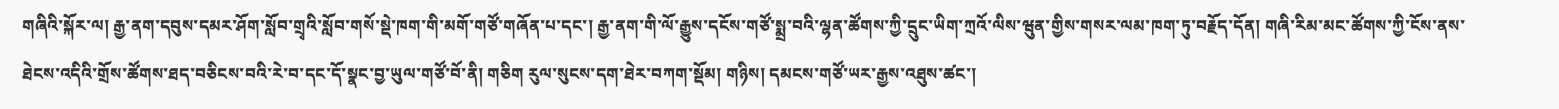གཞིའི་སྐོར་ལ། རྒྱ་ནག་དབུས་དམར་ཤོག་སློབ་གྲྭའི་སློབ་གསོ་སྡེ་ཁག་གི་མགོ་གཙོ་གཞོན་པ་དང་། རྒྱ་ནག་གི་ལོ་རྒྱུས་དངོས་གཙོ་སྨྲ་བའི་ལྷན་ཚོགས་ཀྱི་དྲུང་ཡིག་ཀྲའོ་ལིས་ཝུན་གྱིས་གསར་ལམ་ཁག་ཏུ་བརྗོད་དོན། གཞི་རིམ་མང་ཚོགས་ཀྱི་ངོས་ནས་ཐེངས་འདིའི་གྲོས་ཚོགས་ཐད་བཅིངས་བའི་རེ་བ་དང་དོ་སྣང་བྱ་ཡུལ་གཙོ་བོ་ནི། གཅིག རུལ་སུངས་དག་ཐེར་བཀག་སྡོམ། གཉིས། དམངས་གཙོ་ཡར་རྒྱས་འཐུས་ཚང་།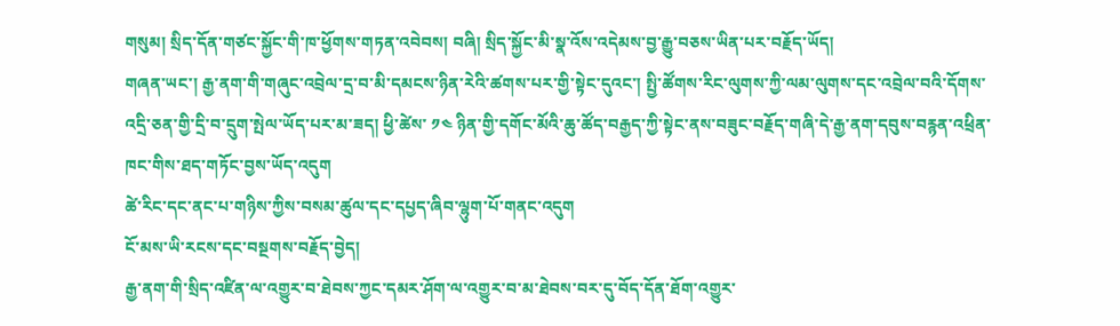གསུམ། སྲིད་དོན་གཙང་སྐྱོང་གི་ཁ་ཕྱོགས་གཏན་འབེབས། བཞི། སྲིད་སྐྱོང་མི་སྣ་འོས་འདེམས་བྱ་རྒྱུ་བཅས་ཡིན་པར་བརྗོད་ཡོད།
གཞན་ཡང་། རྒྱ་ནག་གི་གཞུང་འབྲེལ་དྲ་བ་མི་དམངས་ཉིན་རེའི་ཚགས་པར་གྱི་སྟེང་དུའང་། སྤྱི་ཚོགས་རིང་ལུགས་ཀྱི་ལམ་ལུགས་དང་འབྲེལ་བའི་དོགས་འདྲི་ཅན་གྱི་དྲི་བ་དྲུག་སྤེལ་ཡོད་པར་མ་ཟད། ཕྱི་ཚེས་ ༡༤ ཉིན་གྱི་དགོང་མོའི་ཆུ་ཚོད་བརྒྱད་ཀྱི་སྟེང་ནས་བཟུང་བརྗོད་གཞི་དེ་རྒྱ་ནག་དབུས་བརྙན་འཕྲིན་ཁང་གིས་ཐད་གཏོང་བྱས་ཡོད་འདུག
ཚེ་རིང་དང་ནང་པ་གཉིས་ཀྱིས་བསམ་ཚུལ་དང་དཔྱད་ཞིབ་ལྷུག་པོ་གནང་འདུག
ངོ་མས་ཡི་རངས་དང་བསྔགས་བརྗོད་བྱེད།
རྒྱ་ནག་གི་སྲིད་འཛིན་ལ་འགྱུར་བ་ཐེབས་ཀྱང་དམར་ཤོག་ལ་འགྱུར་བ་མ་ཐེབས་བར་དུ་བོད་དོན་ཐོག་འགྱུར་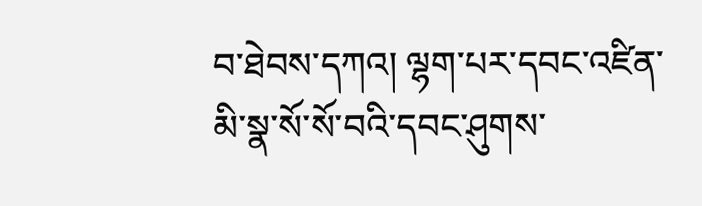བ་ཐེབས་དཀའ། ལྷག་པར་དབང་འཛིན་མི་སྣ་སོ་སོ་བའི་དབང་ཤུགས་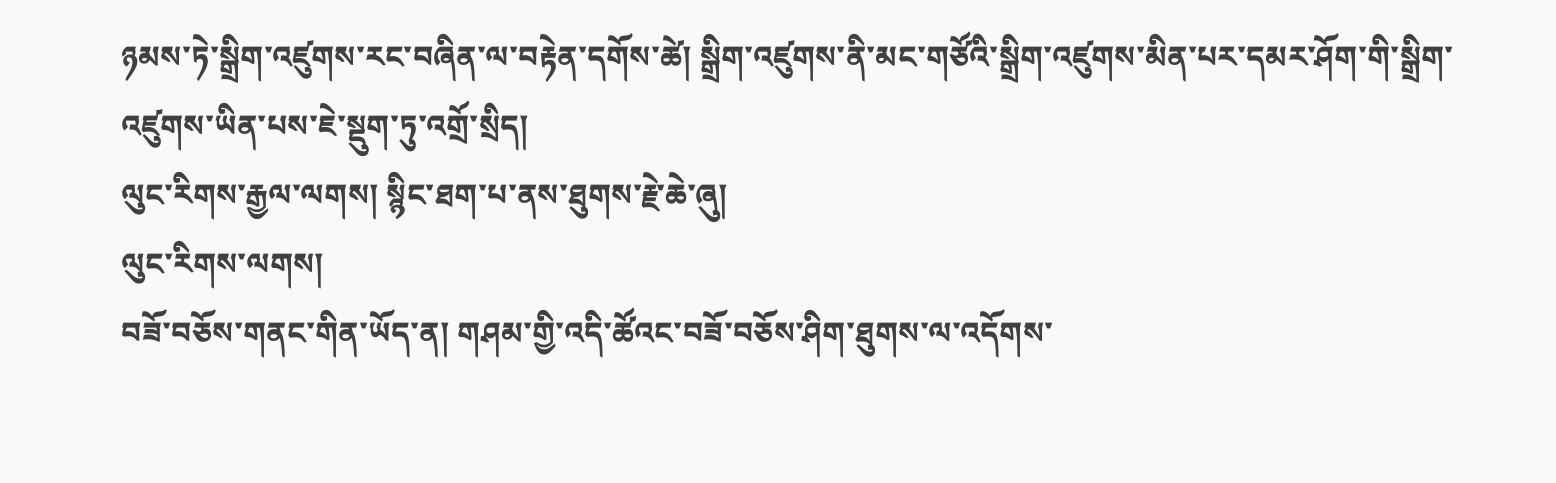ཉམས་ཏེ་སྒྲིག་འཛུགས་རང་བཞིན་ལ་བརྟེན་དགོས་ཚེ། སྒྲིག་འཛུགས་ནི་མང་གཙོའི་སྒྲིག་འཛུགས་མིན་པར་དམར་ཤོག་གི་སྒྲིག་འཛུགས་ཡིན་པས་ཇེ་སྡུག་ཏུ་འགྲོ་སྲིད།
ལུང་རིགས་རྒྱལ་ལགས། སྙིང་ཐག་པ་ནས་ཐུགས་རྗེ་ཆེ་ཞུ།
ལུང་རིགས་ལགས།
བཟོ་བཅོས་གནང་གིན་ཡོད་ན། གཤམ་གྱི་འདི་ཚོའང་བཟོ་བཅོས་ཤིག་ཐུགས་ལ་འདོགས་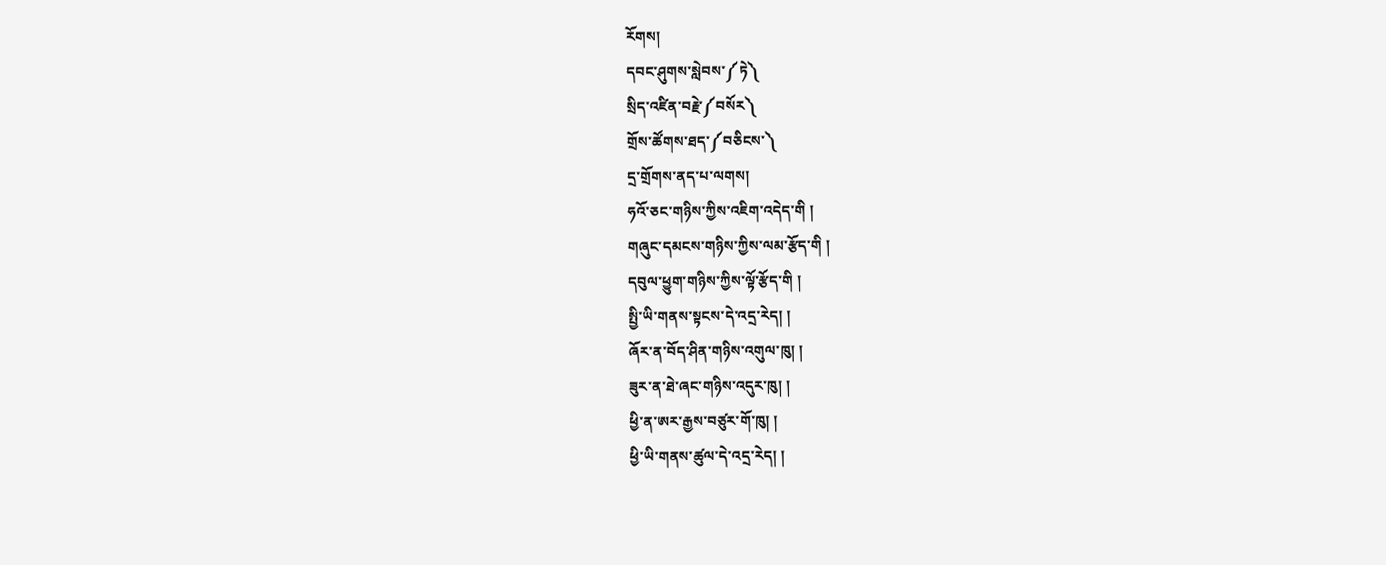རོགས།
དབང་ཤུགས་སླེབས་༼ཏེ༽
སྲིད་འཛིན་བརྗེ་༼བསོར༽
གྲོས་ཚོགས་ཐད་༼བཅིངས་༽
དྲ་གྲོགས་ནད་པ་ལགས།
ཧའོ་ཅང་གཉིས་ཀྱིས་འཇིག་འདེད་གི །
གཞུང་དམངས་གཉིས་ཀྱིས་ལམ་རྩོད་གི །
དབུལ་ཕྱུག་གཉིས་ཀྱིས་ལྟོ་རྩོད་གི །
སྤྱི་ཡི་གནས་སྟངས་དེ་འདྲ་རེད། །
ཞོར་ན་བོད་ཤིན་གཉིས་འགུལ་ཁུ། །
ཟུར་ན་ཐེ་ཞང་གཉིས་འདུར་ཁུ། །
ཕྱི་ན་ཨར་རྒྱས་བཙུར་གོ་ཁུ། །
ཕྱི་ཡི་གནས་ཚུལ་དེ་འདྲ་རེད། །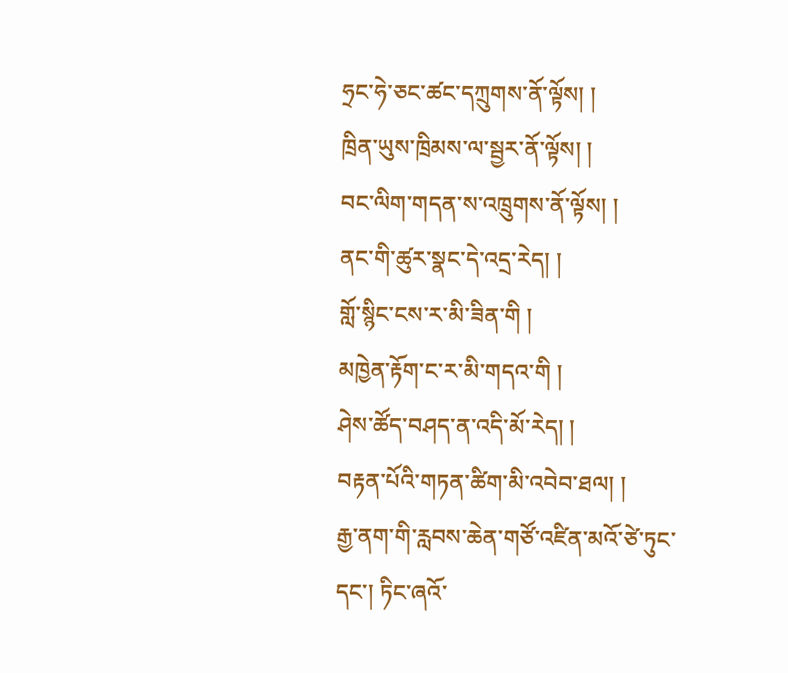ཧྲང་ཧེ་ཅང་ཚང་དཀྲུགས་ནོ་ལྟོས། །
ཁྲིན་ཡུས་ཁྲིམས་ལ་སྦྱར་ནོ་ལྟོས། །
བང་ལིག་གདན་ས་འཁྲུགས་ནོ་ལྟོས། །
ནང་གི་ཚུར་སྣང་དེ་འདྲ་རེད། །
གློ་སྙིང་ངས་ར་མི་ཟིན་གི །
མཁྱེན་རྟོག་ང་ར་མི་གདའ་གི །
ཤེས་ཚོད་བཤད་ན་འདི་མོ་རེད། །
བརྟན་པོའི་གཏན་ཚིག་མི་འབེབ་ཐལ། །
རྒྱ་ནག་གི་རླབས་ཆེན་གཙོ་འཛིན་མའོ་ཙེ་ཏུང་དང་། ཏིང་ཞའོ་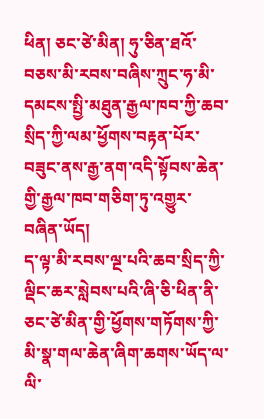ཕིན། ཅང་ཙེ་མིན། ཧུ་ཅིན་ཐའོ་བཅས་མི་རབས་བཞིས་ཀྲུང་ཧ་མི་དམངས་སྤྱི་མཐུན་རྒྱལ་ཁབ་ཀྱི་ཆབ་སྲིད་ཀྱི་ལམ་ཕྱོགས་བརྟན་པོར་བཟུང་ནས་རྒྱ་ནག་འདི་སྟོབས་ཆེན་གྱི་རྒྱལ་ཁབ་གཅིག་ཏུ་འགྱུར་བཞིན་ཡོད།
ད་ལྟ་མི་རབས་ལྔ་པའི་ཆབ་སྲིད་ཀྱི་ལྡིང་ཆར་སླེབས་པའི་ཞི་ཅི་ཕིན་ནི་ཅང་ཙེ་མིན་གྱི་ཕྱོགས་གཏོགས་ཀྱི་མི་སྣ་གལ་ཆེན་ཞིག་ཆགས་ཡོད་ལ་ལི་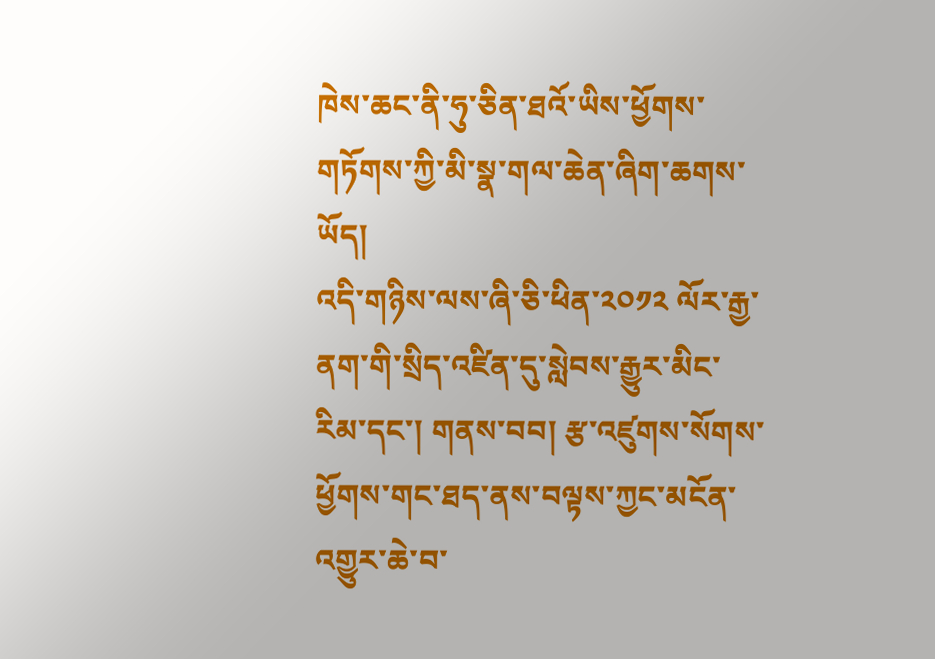ཁེས་ཆང་ནི་ཧུ་ཅིན་ཐའོ་ཡིས་ཕྱོགས་གཏོགས་ཀྱི་མི་སྣ་གལ་ཆེན་ཞིག་ཆགས་ཡོད།
འདི་གཉིས་ལས་ཞི་ཅི་ཕིན་༢༠༡༢ ལོར་རྒྱ་ནག་གི་སྲིད་འཛིན་དུ་སླེབས་རྒྱུར་མིང་རིམ་དང་། གནས་བབ། རྩ་འཛུགས་སོགས་ཕྱོགས་གང་ཐད་ནས་བལྟས་ཀྱང་མངོན་འགྱུར་ཆེ་བ་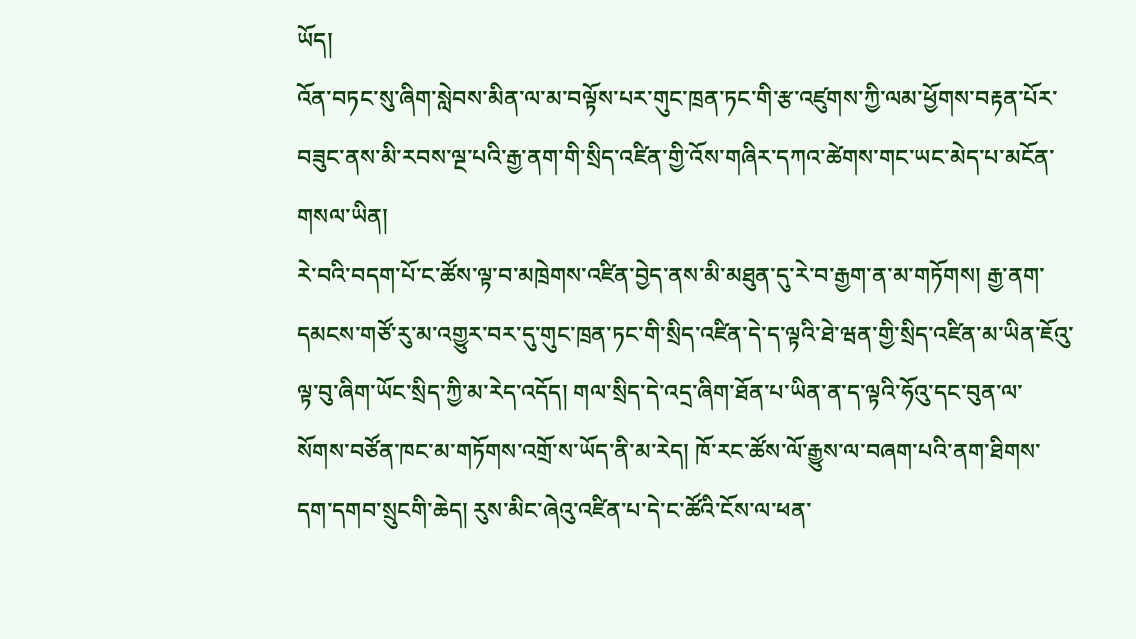ཡོད།
འོན་བཏང་སུ་ཞིག་སླེབས་མིན་ལ་མ་བལྟོས་པར་གུང་ཁྲན་ཏང་གི་རྩ་འཛུགས་ཀྱི་ལམ་ཕྱོགས་བརྟན་པོར་བཟུང་ནས་མི་རབས་ལྔ་པའི་རྒྱ་ནག་གི་སྲིད་འཛིན་གྱི་འོས་གཞིར་དཀའ་ཚེགས་གང་ཡང་མེད་པ་མངོན་གསལ་ཡིན།
རེ་བའི་བདག་པོ་ང་ཚོས་ལྟ་བ་མཁྲེགས་འཛིན་བྱེད་ནས་མི་མཐུན་དུ་རེ་བ་རྒྱག་ན་མ་གཏོགས། རྒྱ་ནག་དམངས་གཙོ་རུ་མ་འགྱུར་བར་དུ་གུང་ཁྲན་ཏང་གི་སྲིད་འཛིན་དེ་ད་ལྟའི་ཐེ་ཝན་གྱི་སྲིད་འཛིན་མ་ཡིན་ཇོའུ་ལྟ་བུ་ཞིག་ཡོང་སྲིད་ཀྱི་མ་རེད་འདོད། གལ་སྲིད་དེ་འདྲ་ཞིག་ཐོན་པ་ཡིན་ན་ད་ལྟའི་ཧོའུ་དང་བུན་ལ་སོགས་བཙོན་ཁང་མ་གཏོགས་འགྲོ་ས་ཡོད་ནི་མ་རེད། ཁོ་རང་ཚོས་ལོ་རྒྱུས་ལ་བཞག་པའི་ནག་ཐིགས་དག་དགབ་སྲུངགི་ཆེད། རུས་མིང་ཞེའུ་འཛིན་པ་དེ་ང་ཚོའི་ངོས་ལ་ཕན་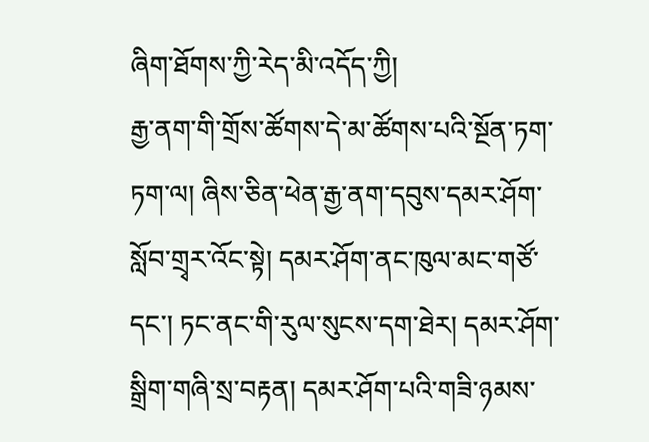ཞིག་ཐོགས་ཀྱི་རེད་མི་འདོད་ཀྱི།
རྒྱ་ནག་གི་གྲོས་ཚོགས་དེ་མ་ཚོགས་པའི་སྔོན་ཏག་ཏག་ལ། ཞིས་ཅིན་ཕེན་རྒྱ་ནག་དབུས་དམར་ཤོག་སློབ་གྲྭར་འོང་སྟེ། དམར་ཤོག་ནང་ཁུལ་མང་གཙོ་དང་། ཏང་ནང་གི་རུལ་སུངས་དག་ཐེར། དམར་ཤོག་སྒྲིག་གཞི་སྲ་བརྟན། དམར་ཤོག་པའི་གཟི་ཉམས་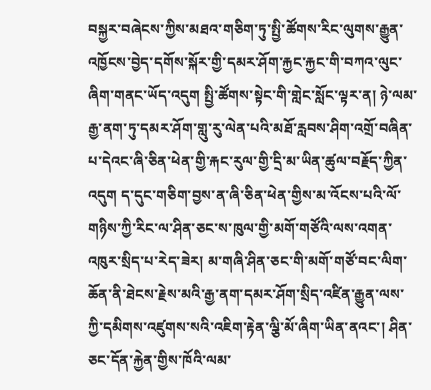བསྐྱར་བཞེངས་ཀྱིས་མཐའ་གཅིག་ཏུ་སྤྱི་ཚོགས་རིང་ལུགས་རྒྱུན་འཁྱོངས་བྱེད་དགོས་སྐོར་གྱི་དམར་ཤོག་རྐྱང་རྐྱང་གི་བཀའ་ལུང་ཞིག་གནང་ཡོད་འདུག སྤྱི་ཚོགས་སྟེང་གི་གླེང་སློང་ལྟར་ན། ཉེ་ལམ་རྒྱ་ནག་ཏུ་དམར་ཤོག་གླུ་རུ་ལེན་པའི་མཐོ་རླབས་ཤིག་འགྲོ་བཞིན་པ་དེའང་ཞི་ཅིན་ཕེན་གྱི་རྐང་རུལ་གྱི་དྲི་མ་ཡིན་ཚུལ་བརྗོད་ཀྱིན་འདུག ད་དུང་གཅིག་བྱས་ན་ཞི་ཅིན་ཕེན་གྱིས་མ་འོངས་པའི་ལོ་གཉིས་ཀྱི་རིང་ལ་ཤིན་ཅང་ས་ཁུལ་གྱི་མགོ་གཙོའི་ལས་འགན་འཁུར་སྲིད་པ་རེད་ཟེར། མ་གཞི་ཤིན་ཅང་གི་མགོ་གཙོ་བང་ལིག་ཆོན་ནི་ཐེངས་རྗེས་མའི་རྒྱ་ནག་དམར་ཤོག་སྲིད་འཛིན་རྒྱུན་ལས་ཀྱི་དམིགས་འཛུགས་སའི་འཇིག་རྟེན་ལྕི་མོ་ཞིག་ཡིན་ནའང་། ཤིན་ཅང་དོན་རྐྱེན་གྱིས་ཁོའི་ལམ་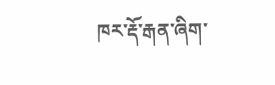ཁར་རྡོ་རྒན་ཞིག་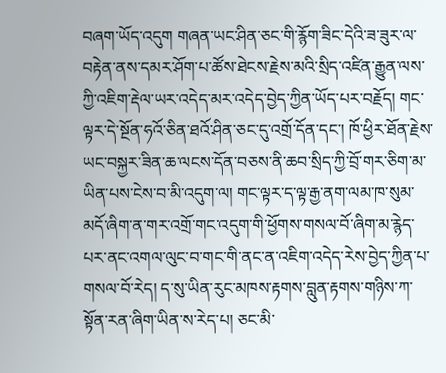བཞག་ཡོད་འདུག གཞན་ཡང་ཤིན་ཅང་གི་རྙོག་ཟིང་དེའི་ཟ་ཟུར་ལ་བརྟེན་ནས་དམར་ཤོག་པ་ཚོས་ཐེངས་རྗེས་མའི་སྲིད་འཛིན་རྒྱུན་ལས་ཀྱི་འཇིག་རྡེལ་ཡར་འདེད་མར་འདེད་བྱེད་ཀྱིན་ཡོད་པར་བརྗོད། གང་ལྟར་དེ་སྔོན་ཧའོ་ཅིན་ཐའོ་ཤིན་ཅང་དུ་འགྲོ་དོན་དང་། ཁོ་ཕྱིར་ཐོན་རྗེས་ཡང་བསྐྱར་ཟིན་ཆ་ལངས་དོན་བཅས་ནི་ཆབ་སྲིད་ཀྱི་བྲོ་གར་ཅིག་མ་ཡིན་པས་ངེས་བ་མི་འདུག་ལ། གང་ལྟར་ད་ལྟ་རྒྱ་ནག་ལམ་ཁ་སུམ་མདོ་ཞིག་ན་གར་འགྲོ་གང་འདུག་གི་ཕྱོགས་གསལ་བོ་ཞིག་མ་རྙེད་པར་ནང་འགལ་ལུང་བ་གང་གི་ནང་ན་འཇིག་འདེད་རེས་བྱེད་ཀྱིན་པ་གསལ་བོ་རེད། ད་སུ་ཡིན་རུང་མཁས་རྟགས་བླུན་རྟགས་གཉིས་ཀ་སྟོན་རན་ཞིག་ཡིན་ས་རེད་པ། ཅང་མི་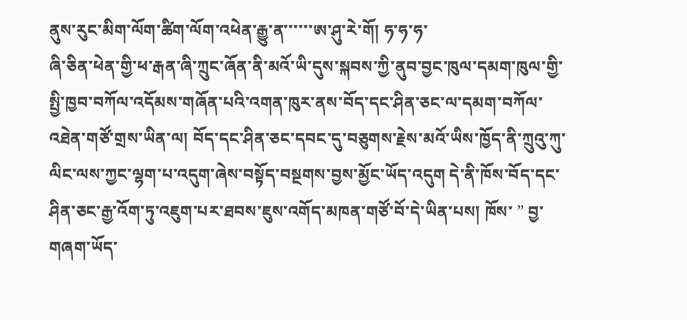ནུས་རུང་མིག་ལོག་ཚིག་ལོག་འཕེན་རྒྱུ་ན་་་་་་ཨ་ཤུ་རེ་གོ། ཧ་ཧ་ཧ་
ཞི་ཅིན་ཕེན་གྱི་ཕ་རྒན་ཞི་ཀྲུང་ཞོན་ནི་མའོ་ཡི་དུས་སྐབས་ཀྱི་ནུབ་བྱང་ཁུལ་དམག་ཁུལ་གྱི་སྤྱི་ཁྱབ་བཀོལ་འདོམས་གཞོན་པའི་འགན་ཁུར་ནས་བོད་དང་ཤིན་ཅང་ལ་དམག་བཀོལ་འཐེན་གཙོ་གྲས་ཡིན་ལ། བོད་དང་ཤིན་ཅང་དབང་དུ་བཅུགས་རྗེས་མའོ་ཡིས་ཁྱོད་ནི་ཀྲུའུ་ཀུ་ལིང་ལས་ཀྱང་ལྷག་པ་འདུག་ཞེས་བསྟོད་བསྔགས་བྱས་མྱོང་ཡོད་འདུག དེ་ནི་ཁོས་བོད་དང་ཤིན་ཅང་རྒྱ་འོག་ཏུ་འཇུག་པར་ཐབས་ཇུས་འགོད་མཁན་གཙོ་བོ་དེ་ཡིན་པས། ཁོས་ ” བྱ་གཞག་ཡོད་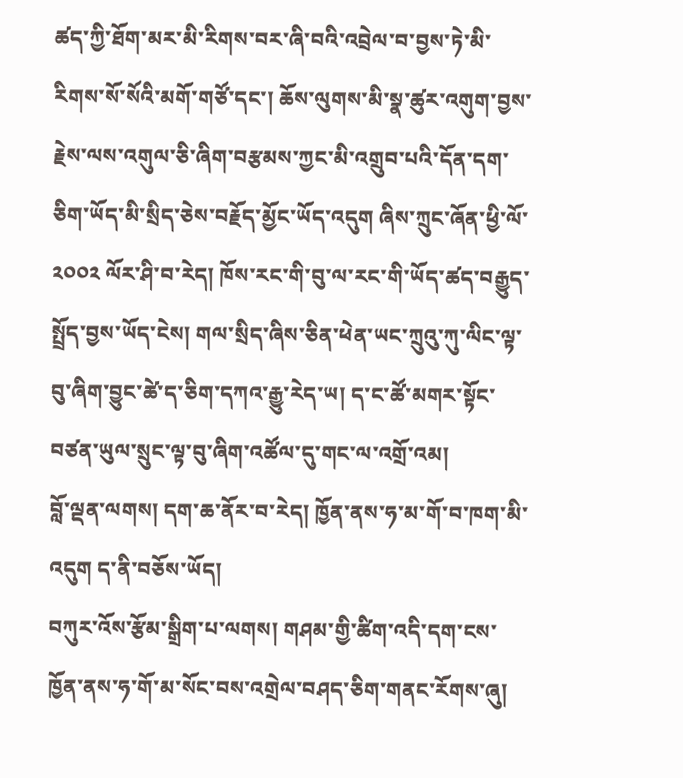ཚད་ཀྱི་ཐོག་མར་མི་རིགས་བར་ཞི་བའི་འབྲེལ་བ་བྱས་ཏེ་མི་རིགས་སོ་སོའི་མགོ་གཙོ་དང་། ཆོས་ལུགས་མི་སྣ་ཚུར་འགུག་བྱས་རྗེས་ལས་འགུལ་ཅི་ཞིག་བརྩམས་ཀྱང་མི་འགྲུབ་པའི་དོན་དག་ཅིག་ཡོད་མི་སྲིད་ཅེས་བརྗོད་མྱོང་ཡོད་འདུག ཞིས་ཀྲུང་ཞོན་ཕྱི་ལོ་ ༢༠༠༢ ལོར་ཤི་བ་རེད། ཁོས་རང་གི་བུ་ལ་རང་གི་ཡོད་ཚད་བརྒྱུད་སྤྲོད་བྱས་ཡོད་ངེས། གལ་སྲིད་ཞིས་ཅིན་ཕེན་ཡང་ཀྲུའུ་ཀུ་ལིང་ལྟ་བུ་ཞིག་བྱུང་ཚེ་ད་ཅིག་དཀའ་རྒྱུ་རེད་ཡ། ད་ང་ཚོ་མགར་སྟོང་བཙན་ཡུལ་སྲུང་ལྟ་བུ་ཞིག་འཚོལ་དུ་གང་ལ་འགྲོ་འམ།
བློ་ལྡན་ལགས། དག་ཆ་ནོར་བ་རེད། ཁྱོན་ནས་ཧ་མ་གོ་བ་ཁག་མི་འདུག ད་ནི་བཅོས་ཡོད།
བཀུར་འོས་རྩོམ་སྒྲིག་པ་ལགས། གཤམ་གྱི་ཚིག་འདི་དག་ངས་ཁྱོན་ནས་ཧ་གོ་མ་སོང་བས་འགྲེལ་བཤད་ཅིག་གནང་རོགས་ཞུ།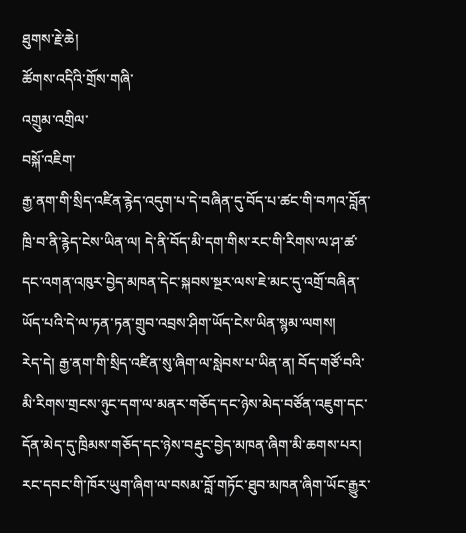ཐུགས་རྗེ་ཆེ།
ཚོགས་འདིའི་གྲོས་གཞི་
འགྲུམ་འགྲིལ་
བསྐོ་འཇིག་
རྒྱ་ནག་གི་སྲིད་འཛིན་རྙེད་འདུག་པ་དེ་བཞིན་དུ་བོད་པ་ཚང་གི་བཀའ་བློན་ཁྲི་བ་ནི་རྙེད་ངེས་ཡིན་ལ། དེ་ནི་བོད་མི་དག་གིས་རང་གི་རིགས་ལ་ཤ་ཚ་དང་འགན་འཁུར་བྱེད་མཁན་དེང་སྐབས་སྔར་ལས་ཇེ་མང་དུ་འགྲོ་བཞིན་ཡོད་པའི་དེ་ལ་ཏན་ཏན་གྲུབ་འབྲས་ཤིག་ཡོད་ངེས་ཡིན་སྙམ་ལགས།
རེད་དེ། རྒྱ་ནག་གི་སྲིད་འཛིན་སུ་ཞིག་ལ་སླེབས་པ་ཡིན་ན། བོད་གཙོ་བའི་མི་རིགས་གྲངས་ཉུང་དག་ལ་མནར་གཅོད་དང་ཉེས་མེད་བཙོན་འཇུག་དང་དོན་མེད་དུ་ཁྲིམས་གཅོད་དང་ཉེས་བརྡུང་བྱེད་མཁན་ཞིག་མི་ཆགས་པར། རང་དབང་གི་ཁོར་ཡུག་ཞིག་ལ་བསམ་བློ་གཏོང་ཐུབ་མཁན་ཞིག་ཡོང་རྒྱུར་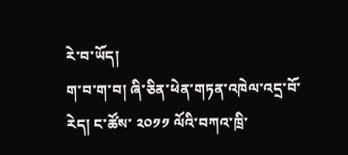རེ་བ་ཡོད།
ག་བ་ག་བ། ཞི་ཅིན་ཕེན་གཏན་འཁེལ་འདྲ་བོ་རེད། ང་ཚོས་ ༢༠༡༡ ལོའི་བཀའ་ཁྲི་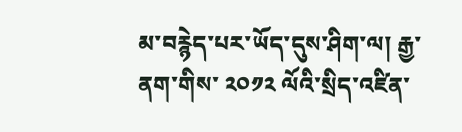མ་བརྙེད་པར་ཡོད་དུས་ཤིག་ལ། རྒྱ་ནག་གིས་ ༢༠༡༢ ལོའི་སྲིད་འཛིན་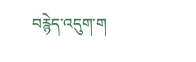བརྙེད་འདུག་ག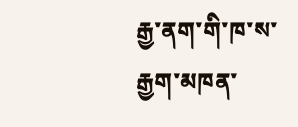རྒྱ་ནག་གི་ཁ་ས་རྒྱག་མཁན་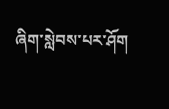ཞིག་སླེབས་པར་ཤོག